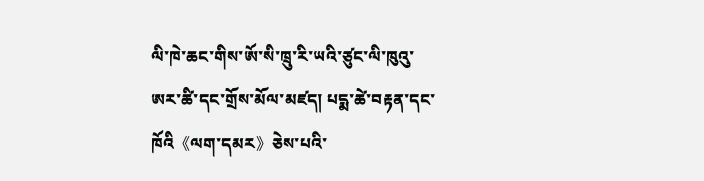ལི་ཁེ་ཆང་གིས་ཨོ་སི་ཁྲུ་རི་ཡའི་ཙུང་ལི་ཁུའུ་ཨར་ཚི་དང་གྲོས་མོལ་མཛད། པདྨ་ཚེ་བརྟན་དང་ཁོའི《ལག་དམར》ཅེས་པའི་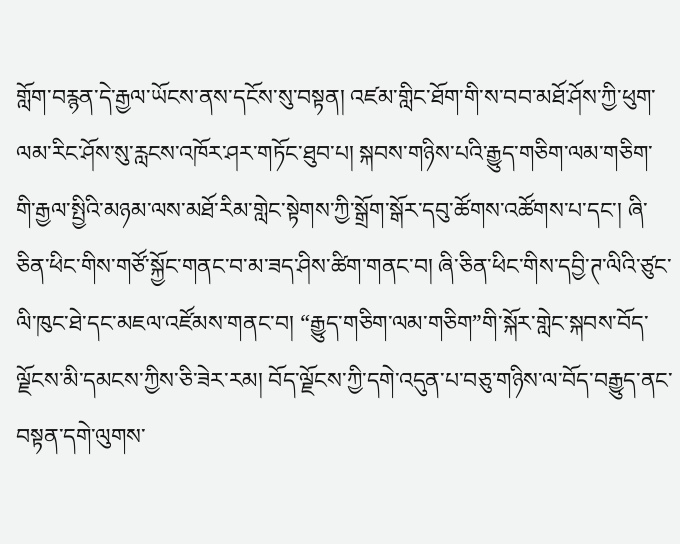གློག་བརྙན་དེ་རྒྱལ་ཡོངས་ནས་དངོས་སུ་བསྟན། འཛམ་གླིང་ཐོག་གི་ས་བབ་མཐོ་ཤོས་ཀྱི་ཕུག་ལམ་རིང་ཤོས་སུ་རླངས་འཁོར་ཤར་གཏོང་ཐུབ་པ། སྐབས་གཉིས་པའི་རྒྱུད་གཅིག་ལམ་གཅིག་གི་རྒྱལ་སྤྱིའི་མཉམ་ལས་མཐོ་རིམ་གླེང་སྟེགས་ཀྱི་སྒྲོག་སྒོར་དབུ་ཚོགས་འཚོགས་པ་དང་། ཞི་ཅིན་ཕིང་གིས་གཙོ་སྐྱོང་གནང་བ་མ་ཟད་ཤིས་ཚིག་གནང་བ། ཞི་ཅིན་ཕིང་གིས་དབྱི་ཊ་ལིའི་ཙུང་ལི་ཁུང་ཐེ་དང་མཇལ་འཛོམས་གནང་བ། “རྒྱུད་གཅིག་ལམ་གཅིག”གི་སྐོར་གླེང་སྐབས་བོད་ལྗོངས་མི་དམངས་ཀྱིས་ཅི་ཟེར་རམ། བོད་ལྗོངས་ཀྱི་དགེ་འདུན་པ་བཅུ་གཉིས་ལ་བོད་བརྒྱུད་ནང་བསྟན་དགེ་ལུགས་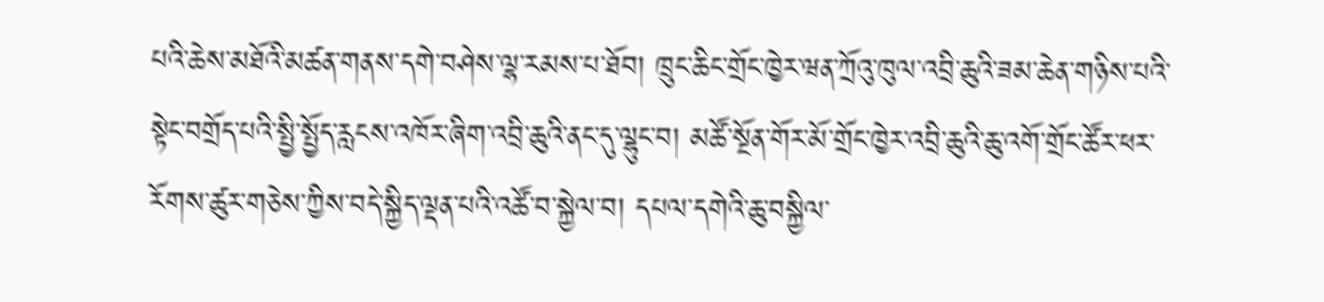པའི་ཆེས་མཐོའི་མཚན་གནས་དགེ་བཤེས་ལྷ་རམས་པ་ཐོབ། ཁྲུང་ཆིང་གྲོང་ཁྱེར་ཝན་ཀྲོའུ་ཁུལ་འབྲི་ཆུའི་ཟམ་ཆེན་གཉིས་པའི་སྟེང་བགྲོད་པའི་སྤྱི་སྤྱོད་རླངས་འཁོར་ཞིག་འབྲི་ཆུའི་ནང་དུ་ལྷུང་བ། མཚོ་སྔོན་གོར་མོ་གྲོང་ཁྱེར་འབྲི་ཆུའི་ཆུ་འགོ་གྲོང་ཚོར་ཕར་རོགས་ཚུར་གཅེས་ཀྱིས་བདེ་སྐྱིད་ལྡན་པའི་འཚོ་བ་སྐྱེལ་བ། དཔལ་དགེའི་ཆུ་བསྐྱིལ་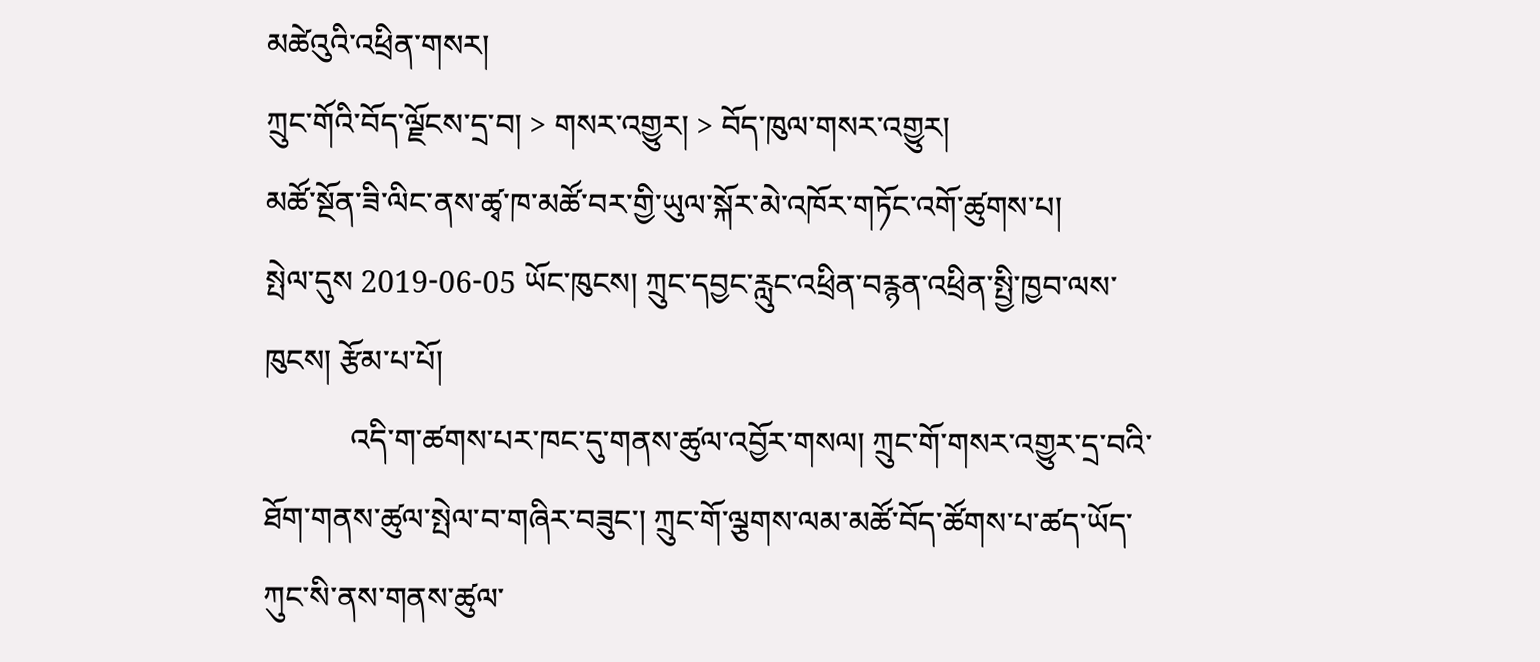མཚེའུའི་འཕྲིན་གསར།
ཀྲུང་གོའི་བོད་ལྗོངས་དྲ་བ། > གསར་འགྱུར། > བོད་ཁུལ་གསར་འགྱུར།
མཚོ་སྔོན་ཟི་ལིང་ནས་ཚྭ་ཁ་མཚོ་བར་གྱི་ཡུལ་སྐོར་མེ་འཁོར་གཏོང་འགོ་ཚུགས་པ།
སྤེལ་དུས 2019-06-05 ཡོང་ཁུངས། ཀྲུང་དབྱང་རླུང་འཕྲིན་བརྙན་འཕྲིན་སྤྱི་ཁྱབ་ལས་ཁུངས། རྩོམ་པ་པོ།
           འདི་ག་ཚགས་པར་ཁང་དུ་གནས་ཚུལ་འབྱོར་གསལ། ཀྲུང་གོ་གསར་འགྱུར་དྲ་བའི་ཐོག་གནས་ཚུལ་སྤེལ་བ་གཞིར་བཟུང་། ཀྲུང་གོ་ལྕགས་ལམ་མཚོ་བོད་ཚོགས་པ་ཚད་ཡོད་ཀུང་སི་ནས་གནས་ཚུལ་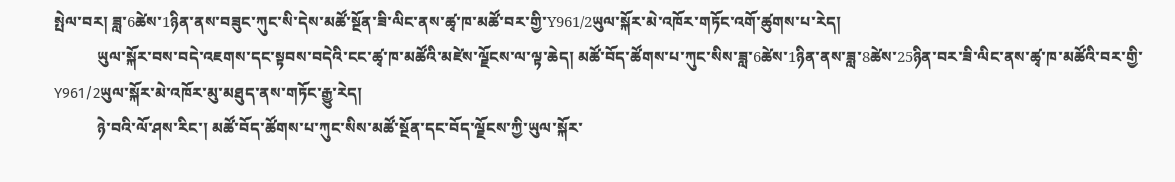སྤེལ་བར། ཟླ་6ཚེས་1ཉིན་ནས་བཟུང་ཀུང་སི་དེས་མཚོ་སྔོན་ཟི་ལིང་ནས་ཚྭ་ཁ་མཚོ་བར་གྱི་Y961/2ཡུལ་སྐོར་མེ་འཁོར་གཏོང་འགོ་ཚུགས་པ་རེད།
           ཡུལ་སྐོར་བས་བདེ་འཇགས་དང་སྟབས་བདེའི་ངང་ཚྭ་ཁ་མཚོའི་མཛེས་ལྗོངས་ལ་ལྟ་ཆེད། མཚོ་བོད་ཚོགས་པ་ཀུང་སིས་ཟླ་6ཚེས་1ཉིན་ནས་ཟླ་8ཚེས་25ཉིན་བར་ཟི་ལིང་ནས་ཚྭ་ཁ་མཚོའི་བར་གྱི་Y961/2ཡུལ་སྐོར་མེ་འཁོར་མུ་མཐུད་ནས་གཏོང་རྒྱུ་རེད།
           ཉེ་བའི་ལོ་ཤས་རིང་། མཚོ་བོད་ཚོགས་པ་ཀུང་སིས་མཚོ་སྔོན་དང་བོད་ལྗོངས་ཀྱི་ཡུལ་སྐོར་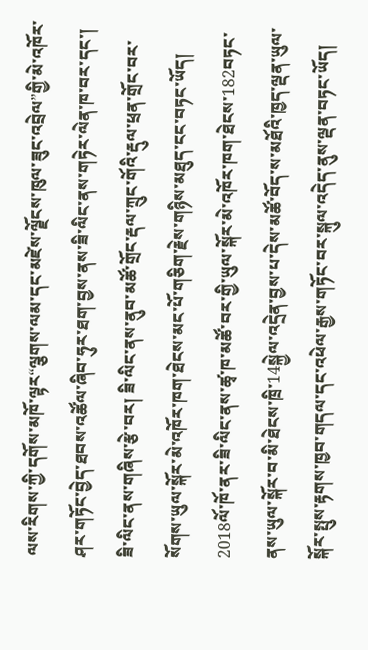ལས་རིགས་ཀྱི་དགོས་མཁོ་ལྟར“ལྕགས་ལམ་དང་མཛེས་ལྗོངས་ཁུལ་ཟུང་འབྲེལ”གྱི་མེ་འཁོར་ཤར་གཏོང་བྱེད་ཐབས་འཚོལ་ཞིབ་ཧུར་ཐག་བྱས་ནས་ཟི་ལིང་ནས་གཏེར་ལེན་ཁ་བར་དང་། ཟི་ལིང་ནས་གཞིས་རྩེ་བར། ཟི་ལིང་ནས་ནུབ་མཚོ་གྲོང་རྡལ་ཀྲུང་གོའི་རྡུལ་ཕྲན་གྲོང་བར་སོགས་ཡུལ་སྐོར་མེ་འཁོར་ཁག་ཐེངས་མང་པོ་གཅིག་རྗེས་གཉིས་མཐུད་ངང་བཏང་ཡོད། 2018ལོ་ཁོ་ནར་ཟི་ལིང་ནས་ཚྭ་ཁ་མཚོ་བར་གྱི་ཡུལ་སྐོར་མེ་འཁོར་ཁག་ཐེངས་182བཏང་ནས་ཡུལ་སྐོར་བ་མི་ཐེངས་ཁྲི་14སྐྱེལ་འདྲེན་བྱས་པ་དེས་མཚོ་བོད་ས་མཐོའི་ཁྱད་ལྡན་ཡུལ་སྐོར་སྤུས་རྟགས་ཁྱབ་གདལ་དང་འཕེལ་རྒྱས་གཏོང་བར་སྐུལ་འདེད་ནུས་ལྡན་བཏང་ཡོད།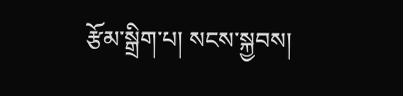རྩོམ་སྒྲིག་པ། སངས་སྐྱབས།